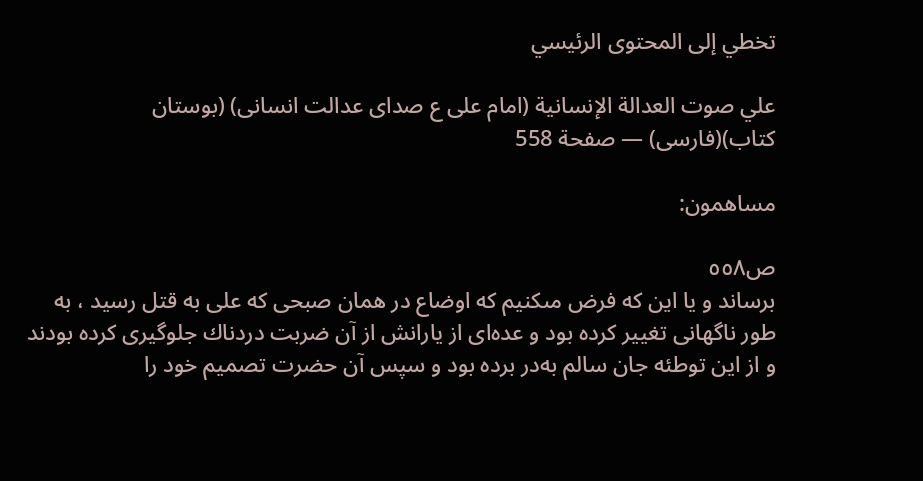تخطي إلى المحتوى الرئيسي

علي صوت العدالة الإنسانية (امام على ع صداى عدالت انسانى) (بوستان كتاب)(فارسى) — صفحة 558

مساهمون:

ص٥٥٨
برساند و يا اين كه فرض مىكنيم كه اوضاع در همان صبحى كه على به قتل رسيد ، به طور ناگهانى تغيير كرده بود و عده‌اى از يارانش از آن ضربت دردناك جلوگيرى كرده بودند و از اين توطئه جان سالم به‌در برده بود و سپس آن حضرت تصميم خود را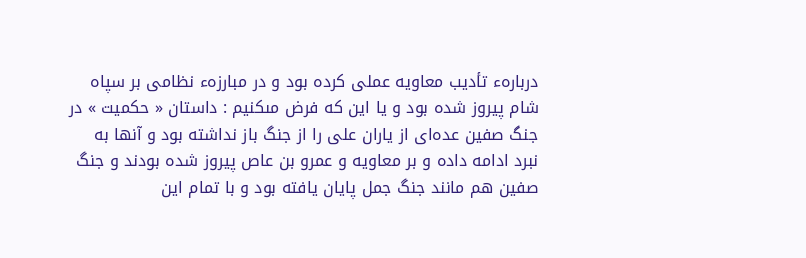دربارهء تأديب معاويه عملى كرده بود و در مبارزهء نظامى بر سپاه شام پيروز شده بود و يا اين كه فرض مىكنيم : داستان « حكميت » در جنگ صفين عده‌اى از ياران على را از جنگ باز نداشته بود و آنها به نبرد ادامه داده و بر معاويه و عمرو بن عاص پيروز شده بودند و جنگ صفين هم مانند جنگ جمل پايان يافته بود و با تمام اين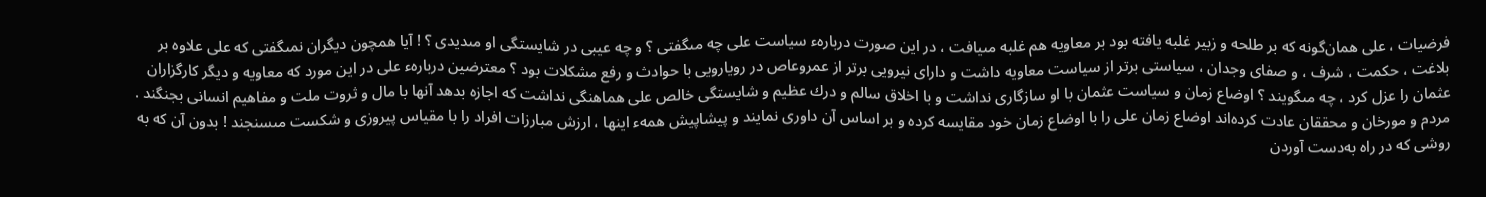فرضيات ، على همان‌گونه كه بر طلحه و زبير غلبه يافته بود بر معاويه هم غلبه مىيافت ، در اين صورت دربارهء سياست على چه مىگفتى ؟ و چه عيبى در شايستگى او مىديدى ؟ ! آيا همچون ديگران نمىگفتى كه على علاوه بر بلاغت ، حكمت ، شرف ، و صفاى وجدان ، سياستى برتر از سياست معاويه داشت و داراى نيرويى برتر از عمروعاص در رويارويى با حوادث و رفع مشكلات بود ؟ معترضين دربارهء على در اين مورد كه معاويه و ديگر كارگزاران عثمان را عزل كرد ، چه مىگويند ؟ اوضاع زمان و سياست عثمان با او سازگارى نداشت و با اخلاق سالم و درك عظيم و شايستگى خالص على هماهنگى نداشت كه اجازه بدهد آنها با مال و ثروت ملت و مفاهيم انسانى بجنگند . مردم و مورخان و محققان عادت كرده‌اند اوضاع زمان على را با اوضاع زمان خود مقايسه كرده و بر اساس آن داورى نمايند و پيشاپيش همهء اينها ، ارزش مبارزات افراد را با مقياس پيروزى و شكست مىسنجند ! بدون آن كه به روشى كه در راه به‌دست آوردن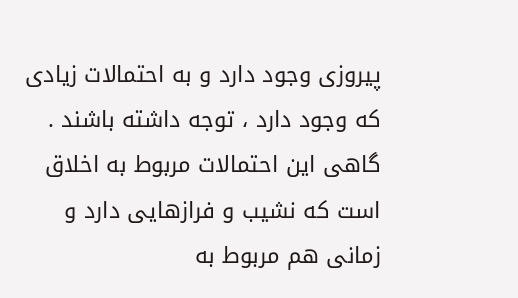پيروزى وجود دارد و به احتمالات زيادى كه وجود دارد ، توجه داشته باشند . گاهى اين احتمالات مربوط به اخلاق است كه نشيب و فرازهايى دارد و زمانى هم مربوط به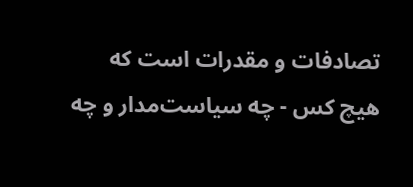تصادفات و مقدرات است كه هيچ كس - چه سياست‌مدار و چه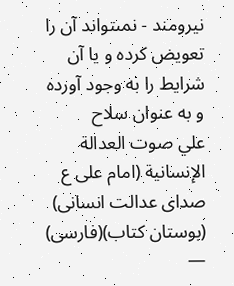نيرومند - نمىتواند آن را تعويض كرده و يا آن شرايط را به وجود آورده و به عنوان سلاح
علي صوت العدالة الإنسانية (امام على ع صداى عدالت انسانى) (بوستان كتاب)(فارسى) —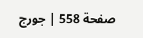صفحة 558 | جورج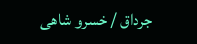جرداق / خسرو شاهى